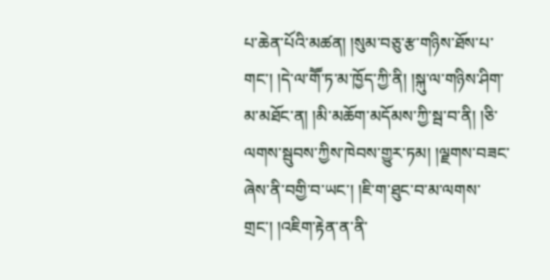པ་ཆེན་པོའི་མཚན། །སུམ་བཅུ་རྩ་གཉིས་ཐོས་པ་གང་། །དེ་ལ་གཽ་ཏ་མ་ཁྱོད་ཀྱི་ནི། །སྐུ་ལ་གཉིས་ཤིག་མ་མཐོང་ན། །མི་མཆོག་མདོམས་ཀྱི་སྦ་བ་ནི། །ཅི་ལགས་སྦུབས་ཀྱིས་ཁེབས་གྱུར་ཏམ། །ལྗགས་བཟང་ཞེས་ནི་བགྱི་བ་ཡང་། །ཇི་ག་ཐུང་བ་མ་ལགས་གྲང་། །འཇིག་རྟེན་ན་ནི་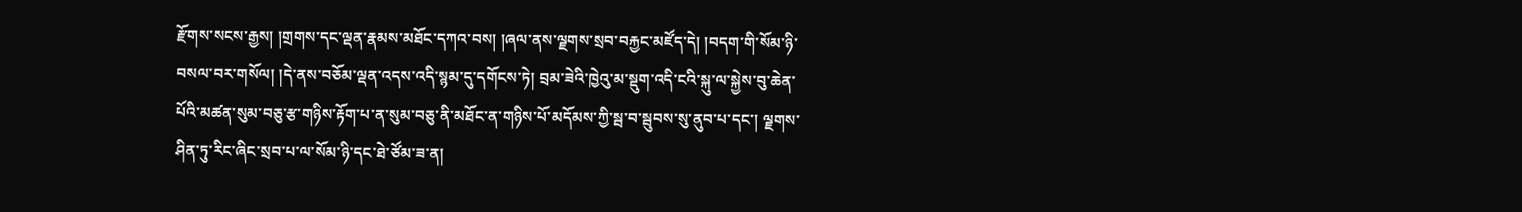རྫོགས་སངས་རྒྱས། །གྲགས་དང་ལྡན་རྣམས་མཐོང་དཀའ་བས། །ཞལ་ནས་ལྗགས་སྲབ་བརྐྱང་མཛོད་དེ། །བདག་གི་སོམ་ཉི་བསལ་བར་གསོལ། །དེ་ནས་བཅོམ་ལྡན་འདས་འདི་སྙམ་དུ་དགོངས་ཏེ། བྲམ་ཟེའི་ཁྱེའུ་མ་སྡུག་འདི་ངའི་སྐུ་ལ་སྐྱེས་བུ་ཆེན་པོའི་མཚན་སུམ་བཅུ་རྩ་གཉིས་རྟོག་པ་ན་སུམ་བཅུ་ནི་མཐོང་ན་གཉིས་པོ་མདོམས་ཀྱི་སྦ་བ་སྦུབས་སུ་ནུབ་པ་དང་། ལྗགས་ཤིན་ཏུ་རིང་ཞིང་སྲབ་པ་ལ་སོམ་ཉི་དང་ཐེ་ཙོམ་ཟ་ན།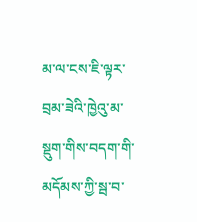མ་ལ་ངས་ཇི་ལྟར་བྲམ་ཟེའི་ཁྱེའུ་མ་སྡུག་གིས་བདག་གི་མདོམས་ཀྱི་སྦ་བ་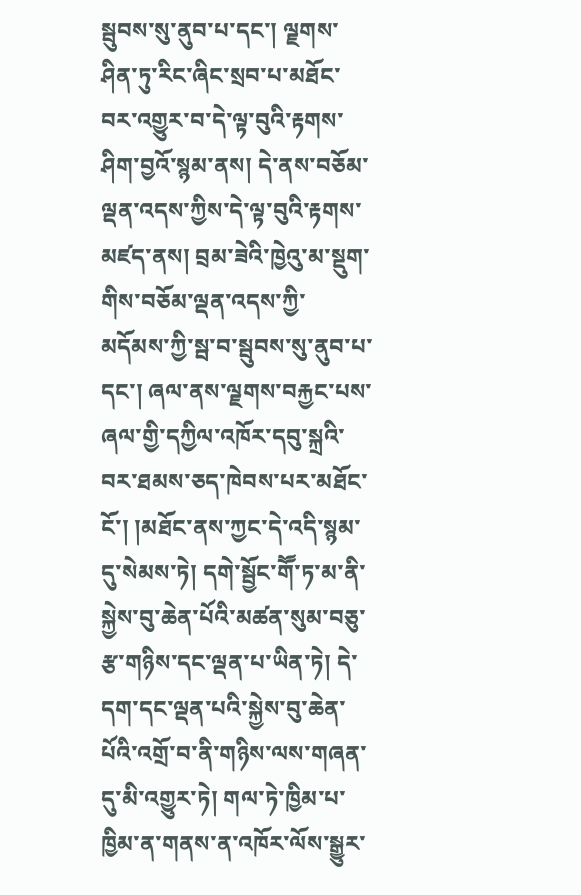སྦུབས་སུ་ནུབ་པ་དང་། ལྗགས་ཤིན་ཏུ་རིང་ཞིང་སྲབ་པ་མཐོང་བར་འགྱུར་བ་དེ་ལྟ་བུའི་རྟགས་ཤིག་བྱའོ་སྙམ་ནས། དེ་ནས་བཅོམ་ལྡན་འདས་ཀྱིས་དེ་ལྟ་བུའི་རྟགས་མཛད་ནས། བྲམ་ཟེའི་ཁྱེའུ་མ་སྡུག་གིས་བཅོམ་ལྡན་འདས་ཀྱི་མདོམས་ཀྱི་སྦ་བ་སྦུབས་སུ་ནུབ་པ་དང་། ཞལ་ནས་ལྗགས་བརྐྱང་པས་ཞལ་གྱི་དཀྱིལ་འཁོར་དབུ་སྐྲའི་བར་ཐམས་ཅད་ཁེབས་པར་མཐོང་ངོ་། །མཐོང་ནས་ཀྱང་དེ་འདི་སྙམ་དུ་སེམས་ཏེ། དགེ་སྦྱོང་གཽ་ཏ་མ་ནི་སྐྱེས་བུ་ཆེན་པོའི་མཚན་སུམ་བཅུ་རྩ་གཉིས་དང་ལྡན་པ་ཡིན་ཏེ། དེ་དག་དང་ལྡན་པའི་སྐྱེས་བུ་ཆེན་པོའི་འགྲོ་བ་ནི་གཉིས་ལས་གཞན་དུ་མི་འགྱུར་ཏེ། གལ་ཏེ་ཁྱིམ་པ་ཁྱིམ་ན་གནས་ན་འཁོར་ལོས་སྒྱུར་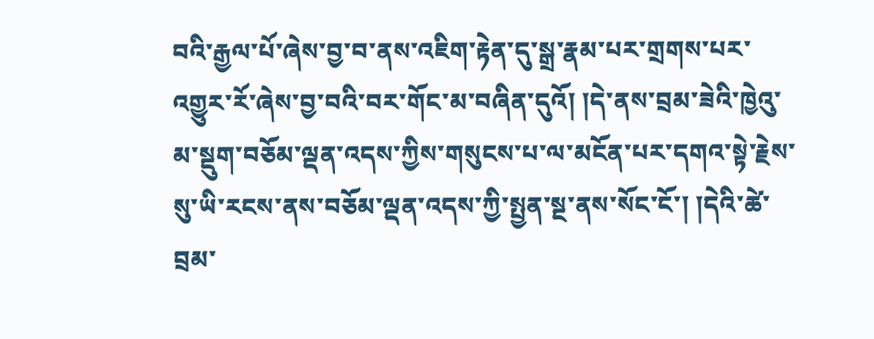བའི་རྒྱལ་པོ་ཞེས་བྱ་བ་ནས་འཇིག་རྟེན་དུ་སྒྲ་རྣམ་པར་གྲགས་པར་འགྱུར་རོ་ཞེས་བྱ་བའི་བར་གོང་མ་བཞིན་དུའོ། །དེ་ནས་བྲམ་ཟེའི་ཁྱེའུ་མ་སྡུག་བཅོམ་ལྡན་འདས་ཀྱིས་གསུངས་པ་ལ་མངོན་པར་དགའ་སྟེ་རྗེས་སུ་ཡི་རངས་ནས་བཅོམ་ལྡན་འདས་ཀྱི་སྤྱན་སྔ་ནས་སོང་ངོ་། །དེའི་ཚེ་བྲམ་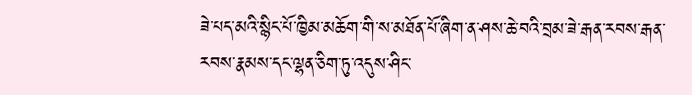ཟེ་པད་མའི་སྙིང་པོ་ཁྱིམ་མཆོག་གི་ས་མཐོན་པོ་ཞིག་ན་ཤས་ཆེ་བའི་བྲམ་ཟེ་རྒན་རབས་རྒན་རབས་རྣམས་དང་ལྷན་ཅིག་ཏུ་འདུས་ཤིང་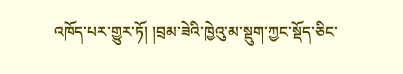འཁོད་པར་གྱུར་ཏོ། །བྲམ་ཟེའི་ཁྱེའུ་མ་སྡུག་ཀྱང་སྡོད་ཅིང་